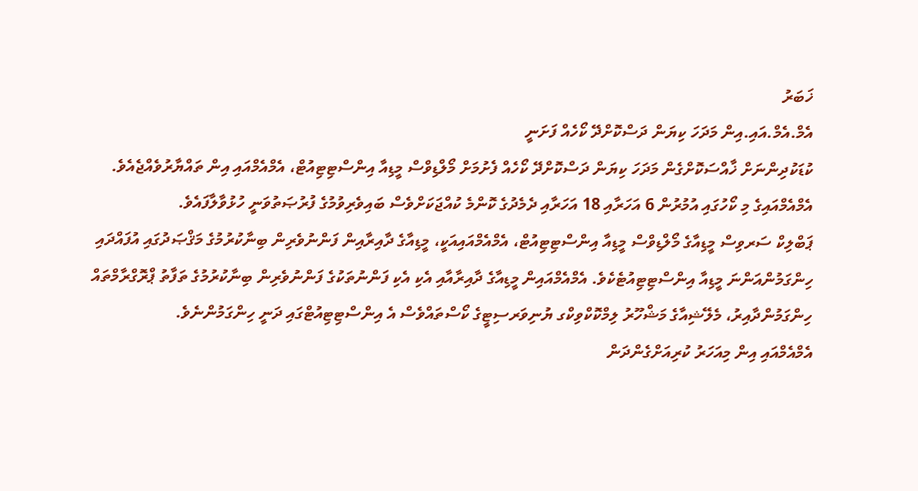ޚަބަރު
އެމް.އެމް.އައި.އިން މަދަހަ ކިޔަން ދަސްކޮށްދޭ ކޯހެއް ފަށަނީ
ކުޑަކުދިންނަށް ޚާއްސަކޮށްގެން މަދަހަ ކިޔަން ދަސްކޮށްދޭ ކޯހެއް ފެށުމަށް މޯލްޑިވްސް މީޑިއާ އިންސްޓިޓިއުޓް، އެމްއެމްއައި އިން ތައްޔާރުވެއްޖެއެވެ. އެމްއެމްއައިގެ މި ކޯހުގައި އުމުރުން 6 އަހަރާއި 18 އަހަރާއި ދެމެދުގެ ކޮންމެ ކުއްޖަކަށްވެސް ބައިވެރިވުމުގެ ފުރުޞަތުވަނީ ހުޅުވާލާފައެވެ.
ޕަބްލިކް ސަރވިސް މީޑިއާގެ މޯލްޑިވްސް މީޑިއާ އިންސްޓިޓިއުޓް، އެމްއެމްއައިއަކީ، މީޑިއާގެ ދާއިރާއިން ފަންނުވެރިން ބިނާކުރުމުގެ މަޤްޞަދުގައި އުފައްދައި ހިންގަމުންއަންނަ މީޑިއާ އިންސްޓިޓިއުޓެކެވެ. އެމްއެމްއައިން މީޑިއާގެ ދާއިރާއާއި އެކި އެކި ފަންނުތަކުގެ ފަންނުވެރިން ބިނާކުރުމުގެ ތަފާތު ޕްރޮގްރާމްތައް ހިންގަމުންދާއިރު، މެލޭޝިއާގެ މަޝްހޫރު ލިމްކޮކްވިކްގ ޔުނިވަރސިޓީގެ ކޯސްތައްވެސް އެ އިންސްޓިޓިއުޓްގައި ދަނީ ހިންގަމުންނެވެ.
އެމްއެމްއައި އިން މިއަހަރު ކުރިއަށްގެންދަން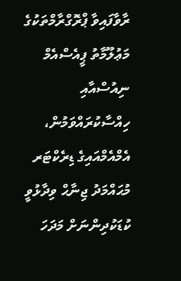ރާވާފައިވާ ޕްރޮގްރާމްތަކުގެ މަޢުލޫމާތު ޕީއެސްއެމް ނިއުސްއާއި ހިއްސާކުރައްވަމުން، އެމްއެމްއައިގެ ޑިރެކްޓަރ މުޙައްމަދު ޖިނާޙް ވިދާޅުވީ ކުޑަކުދިންނަށް މަދަހަ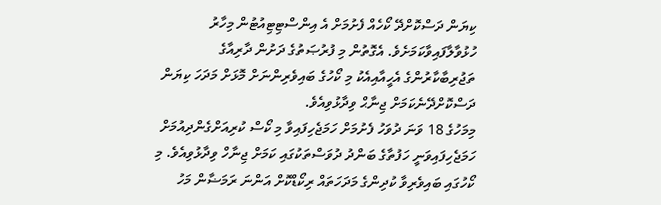ކިޔަން ދަސްކޮށްދޭ ކޯހެއް ފެށުމަށް އެ އިންސްޓިޓިއުޓުން މިހާރު ހުޅުވާލާފައިވާކަމަށެވެ. އެގޮތުން މި ފުރުޞަތުގެ ދަށުން ދާރިއާގެ ތަޖުރިބާކާރުންގެ އެހީއާއިއެކު މި ކޯހުގެ ބައިވެރިންނަށް މޮޅަށް މަދަހަ ކިޔަން ދަސްކޮށްދޭނެކަމަށް ޖިނާޙް ވިދާޅުވިއެވެ.
މިމަހުގެ 18 ވަނަ ދުވަހު ފެށުމަށް ހަމަޖެހިފައިވާ މި ކޯސް ކުރިއަށްގެންދިއުމަށް ހަމަޖެހިފައިވަނީ ހަފުތާގެ ބަންދު ދުވަސްތަކުގައި ކަމަށް ޖިނާހް ވިދާޅުވިއެވެ. މި ކޯހުގައި ބައިވެރިވާ ކުދިންގެ މަދަހަތައް ރިކޯޑްކޮށް އަންނަ ރަމަޟާން މަހު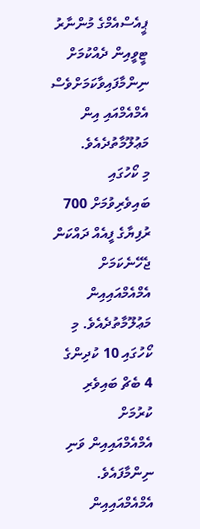ޕީއެސްއެމްގެ މުންނާރު ޓީވީއިން ދެއްކުމަށް ނިންމާފައިވާކަމަށްވެސް އެމްއެމްއައި އިން މަޢުލޫމާތުދެއެވެ.
މި ކޯހުގައި ބައިވެރިވުމަށް 700 ރުފިޔާގެ ފީއެއް ދައްކަން ޖެހޭނެކަމަށް އެމްއެމްއައިއިން މަޢުލޫމާތުދެއެވެ. މި ކޯހުގައި 10 ކުދިންގެ 4 ބެޗް ބައިވެރި ކުރުމަށް އެމްއެމްއައިއިން ވަނި ނިންމާފައެވެ.
އެމްއެމްއައިއިން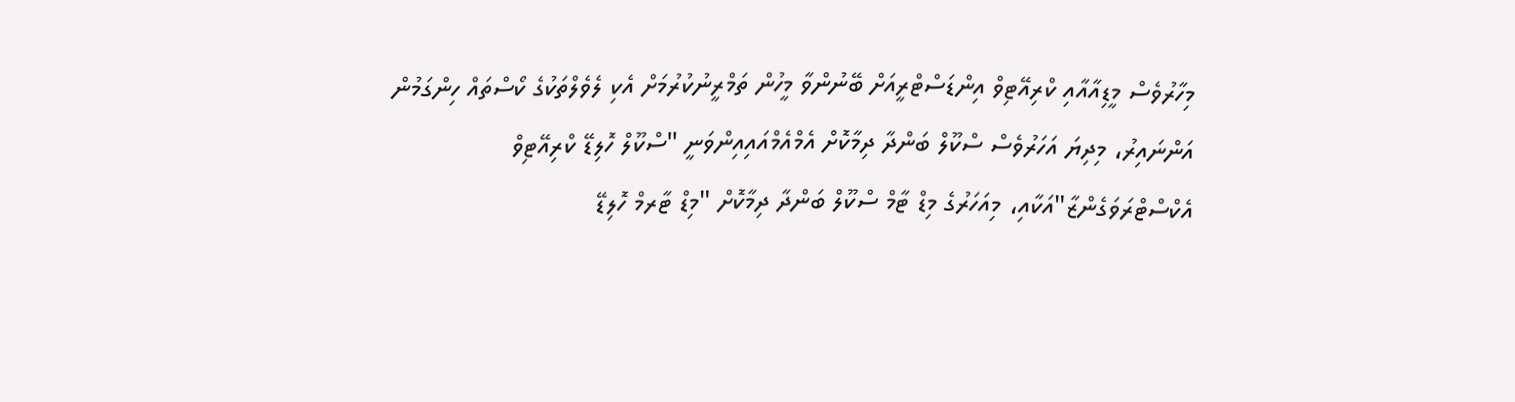މިހާރުވެސް މީޑިއާއާއި ކްރިއޭޓިވް އިންޑަސްޓްރީއަށް ބޭނުންވާ މީހުން ތަމްރީނުކުރުމަށް އެކި ލެވެލްތަކުގެ ކޯސްތައް ހިންގަމުން އަންނައިރު، މިދިޔަ އަހަރުވެސް ސްކޫލް ބަންދާ ދިމާކޮށް އެމްއެމްއައިއިންވަނީ "ސްކޫލް ހޮލިޑޭ ކްރިއޭޓިވް އެކްސްޓްރަވަގެންޒާ"އަކާއި، މިއަހަރުގެ މިޑް ޓާމް ސްކޫލް ބަންދާ ދިމާކޮށް "މިޑް ޓާރމް ހޮލިޑޭ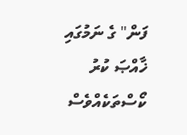ފަން" ގެ ނަމުގައި ޚާއްޞަ ކުރު ކޯސްތަކެއްވެސް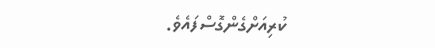ކުރިއަށްގެންގޮސްފައެވެ.